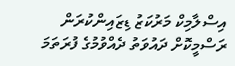އިސްލާމިކް މަރުކަޒު ޑިޒައިންކުރަން ރަސްމީކޮށް ދައުވަތު ދެއްވުމުގެ ފުރަތަމަ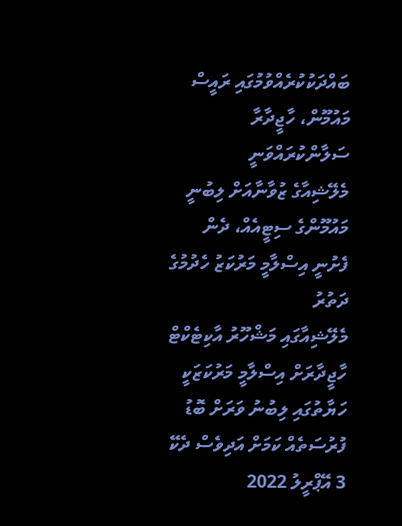ބައްދަކުކުރެއްވުމުގައި ރައީސް މައުމޫން، ހާޖީދާރާ ސަލާންކުރައްވަނީ
މެލޭޝިއާގެ ޒުވާނާއަށް ލިބުނީ މައުމޫންގެ ސިޓީއެއް، ދެން ފެށުނީ އިސްލާމީ މަރުކަޒު ހެދުމުގެ ދަތުރު
މެލޭޝިއާގައި މަޝްހޫރު އާކިޓެކްޓް ހާޖީދާރަށް އިސްލާމީ މަރުކަޒަކީ ހަޔާތުގައި ލިބުނު ވަރަށް ބޮޑު ފުރުސަތެއް ކަމަށް އަދިވެސް ދެކޭ
3 އޭޕްރީލު 2022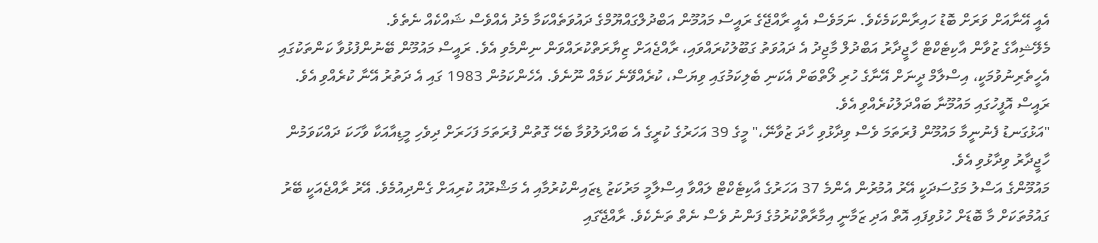އެއީ އޭނާއަށް ވަރަށް ބޮޑު ހައިރާންކަމެކެވެ. ނަމަވެސް އެއީ ރާއްޖޭގެ ރައީސް މައުމޫން އަބްދުލްގައްޔޫމްގެ ދައުވަތެއްކަމާ މެދު އެއްވެސް ޝައްކެއް ނެތެވެ.
މެލޭޝިއާގެ ޒުވާން އާކިޓެކްޓް ހާޖީދާރު އަބްދުލް މާޖިދު އެ ދައުވަތު ގަބޫލުކުރައްވައި، ރާއްޖެއަށް ޒިޔާރަތްކުރައްވަން ނިންމެވި އެވެ. ރައީސް މައުމޫން ބޭނުންފުޅުވާ ކަންތަކުގައި އެހީތެރިނުވުމަކީ، އިސްލާމް ދީނަށް އޭނާގެ ހުރި ލޯތްބަށް އެކަނި ބެލިކަމުގައި ވިޔަސް، ކުރެއްވޭނެ ކަމެއް ނޫނެވެ. އެހެންކަމުން 1983 ގައި އެ ދަތުރު އޭނާ ކުރެއްވި އެވެ. ރައީސް އޮފީހުގައި މައުމޫނާ ބައްދަލުކުރެއްވި އެވެ.
"އަޅުގަނޑު ފެނުނީމާ މައުމޫން ފުރަތަމަ ވެސް ވިދާޅުވި ހާދަ ޒުވާނޭ،" މީގެ 39 އަހަރުގެ ކުރީގެ އެ ބައްދަލުވުމާ ބެހޭ ގޮތުން ފުރަތަމަ ފަހަރަށް ދިވެހި މީޑިއާއަކާ ވާހަކަ ދައްކަވަމުން ހާޖީދާރު ވިދާޅުވި އެވެ.
މައުމޫންގެ އަސްލު މަގުސަދަކީ އޭރު އުމުރުން އެންމެ 37 އަހަރުގެ އާކިޓެކްޓް ލައްވާ އިސްލާމީ މަރުކަޒު ޑިޒައިންކުރުމާއި އެ މަޝްރޫއު ކުރިއަށް ގެންދިއުމެވެ. އޭރު ރާއްޖެއަކީ ބޭރު ގައުމުތަކަށް މާ ބޮޑަށް ހުޅުވިފައި އޮތް އަދި ޒަމާނީ އިމާރާތްކުރުމުގެ ފަންނު ވެސް ނެތް ތަނެކެވެ. ރާއްޖޭގައި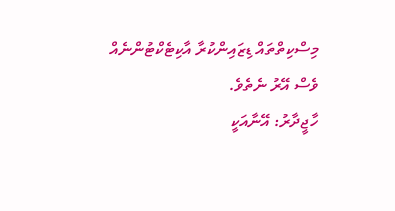މިސްކިތްތައް ޑިޒައިންކުރާ އާކިޓެކްޓުންނެއް ވެސް އޭރު ނެތެވެ.
ހާޖީދާރު: އޭނާއަކީ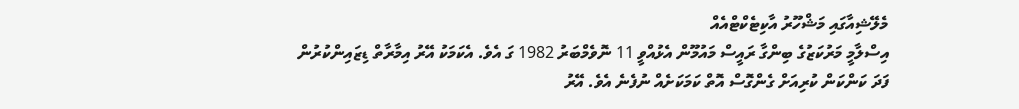މެލޭޝިއާގައި މަޝްހޫރު އާކިޓެކްޓްއެއް
އިސްލާމީ މަރުކަޒުގެ ބިންގާ ރައީސް މައުމޫން އެޅުއްވީ 11 ނޮވެމްބަރު 1982 ގަ އެވެ. އެކަމަކު އޭރު އިމާރާތް ޑިޒައިންކުރުން ފަދަ ކަންކަން ކުރިއަށް ގެންގޮސް އޮތް ކަމަކަށެއް ނުފެނެ އެވެ. އޭރު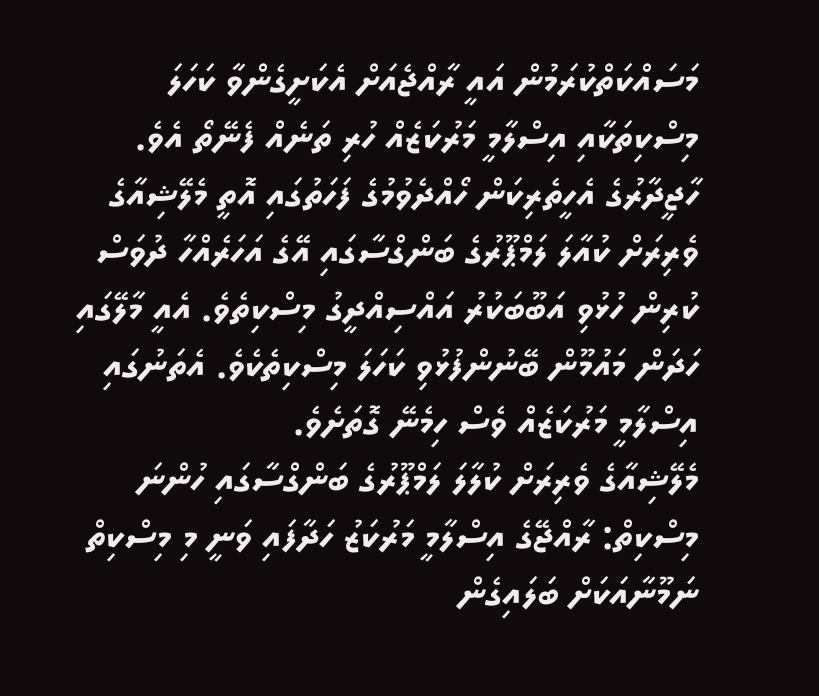މަސައްކަތްކުރަމުން އައީ ރާއްޖެއަށް އެކަށީގެންވާ ކަހަލަ މިސްކިތަކާއި އިސްލާމީ މަރުކަޒެއް ހުރި ތަނެއް ފެނޭތޯ އެވެ.
ހާޖީދާރުގެ އެހީތެރިކަން ހޯއްދެވުމުގެ ފަހަތުގައި އޮތީ މެލޭޝިއާގެ ވެރިރަށް ކުއާލަ ލަމްޕޫރުގެ ބަންގްސާގައި އޭގެ އަހަރެއްހާ ދުވަސް ކުރިން ހުޅުވި އަބޫބަކުރު އައްސިއްދީގު މިސްކިތެވެ. އެއީ މާލޭގައި ހަދަން މައުމޫން ބޭނުންފުޅުވި ކަހަލަ މިސްކިތެކެވެ. އެތަނުގައި އިސްލާމީ މަރުކަޒެއް ވެސް ހިމެނޭ ގޮތަށެވެ.
މެލޭޝިއާގެ ވެރިރަށް ކުލާލަ ލަމްޕޫރުގެ ބަންގްސާގައި ހުންނަ މިސްކިތް: ރާއްޖޭގެ އިސްލާމީ މަރުކަޒު ހަދާފައި ވަނީ މި މިސްކިތް ނަމޫނާއަކަށް ބަލައިގެން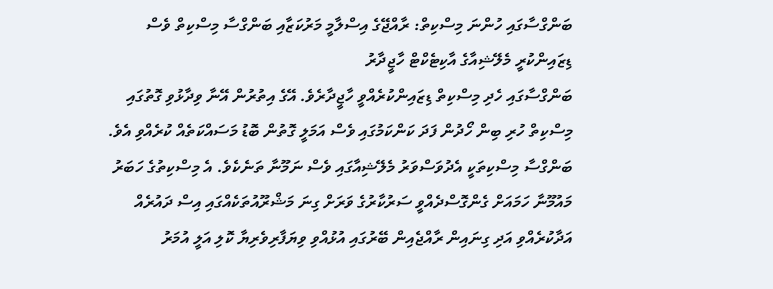ބަންގްސާގައި ހުންނަ މިސްކިތް: ރާއްޖޭގެ އިސްލާމީ މަރުކަޒާއި ބަންގްސާ މިސްކިތް ވެސް ޑިޒައިންކުރީ މެލޭޝިއާގެ އާކިޓެކްޓް ހާޖީދާރު
ބަންގްސާގައި ހެދި މިސްކިތް ޑިޒައިންކުރެއްވީ ހާޖީދާރެވެ. އޭގެ އިތުރުން އޭނާ ވިދާޅުވި ގޮތުގައި މިސްކިތް ހުރި ބިން ހޯދުން ފަދަ ކަންކަމުގައި ވެސް އަމަލީ ގޮތުން ބޮޑު މަސައްކަތެއް ކުރެއްވި އެވެ.
ބަންގްސާ މިސްކިތަކީ އެދުވަސްވަރު މެލޭޝިއާގައި ވެސް ނަމޫނާ ތަނެކެވެ. އެ މިސްކިތުގެ ހަބަރު މައުމޫނާ ހަމައަށް ގެންގޮސްދެއްވީ ސަރުކާރުގެ ވަރަށް ގިނަ މަޝްރޫއުތަކެއްގައި އިސް ދައުރެއް އަދާކުރެއްވި އަދި ގިނައިން ރާއްޖެއިން ބޭރުގައި އުޅުއްވި ވިޔަފާރިވެރިޔާ ކޮލި އަލީ އުމަރު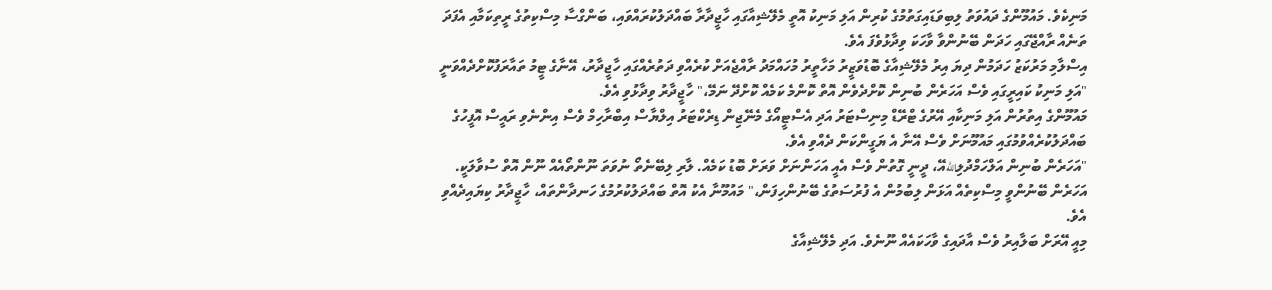މަނިކެވެ. މައުމޫންގެ ދައުވަތު ލިބިވަޑައިގަތުމުގެ ކުރިން އަލި މަނިކު އޮތީ މެލޭޝިއާގައި ހާޖީދާރާ ބައްދަލުކުރައްވައި، ބަންގްސާ މިސްކިތުގެ ރީތިކަމާއި އެފަދަ ތަނެއް ރާއްޖޭގައި ހަދަން ބޭނުންވާ ވާހަކަ ވިދާޅުވެފަ އެވެ.
އިސްލާމި މަރުކަޒު ހަދަމުން ދިޔަ އިރު މެލޭޝިއާގެ ބޮޑުވަޒީރު މަހާތީރު މުހައްމަދު ރާއްޖެއަށް ކުރެއްވި ދަތުރެއްގައި ހާޖީދާރު، އޭނާގެ ޓީމު ތައާރަފުކޮށްދެއްވަނީ
"އަލި މަނިކު ކައިރީގައި ވެސް އަހަރެން ބުނިން ކޮށްދެވެން އޮތް ކޮންމެ ކަމެއް ކޮށްދޭ ނަމޭ،" ހާޖީދާރު ވިދާޅުވި އެވެ.
މައުމޫންގެ އިތުރުން އަލި މަނިކާއި އޭރުގެ ޓްރޭޑް މިނިސްޓަރު އަދި އެސްޓީއޯގެ މެނޭޖިން ޑިރެކްޓަރު އިލްޔާސް އިބްރާހިމް ވެސް އިންނެވި ރައީސް އޮފީހުގެ ބައްދަލުކުރެއްވުމުގައި މައުމޫނަށް ވެސް އޭނާ އެ ޔަގީންކަން ދެއްވި އެވެ.
"އަހަރެން ބުނިން އަލްހަމްދުލިاللهއޭ، ދީނީ ގޮތުން ވެސް އެއީ އަހަންނަށް ވަރަށް ބޮޑު ކަމެއް. ލާރި ލިބޭނެތޯ ނުވަތަ ނޫންތޯއެއް ނޫން އޮތް ސުވާލަކީ. އަހަރެން ބޭނުންވީ މިސްކިތެއް އަޅަން ލިބުމުން އެ ފުރުސަތުގެ ބޭނުންހިފަން،" މައުމޫނާ އެކު އޮތް ބައްދަލުކުރުމުގެ ހަނދާންތައް، ހާޖީދާރު ކިޔައިދެއްވި އެވެ.
މިއީ އޭރަށް ބަލާއިރު ވެސް އާދައިގެ ވާހަކައެއް ނޫނެވެ. އަދި މެލޭޝިއާގެ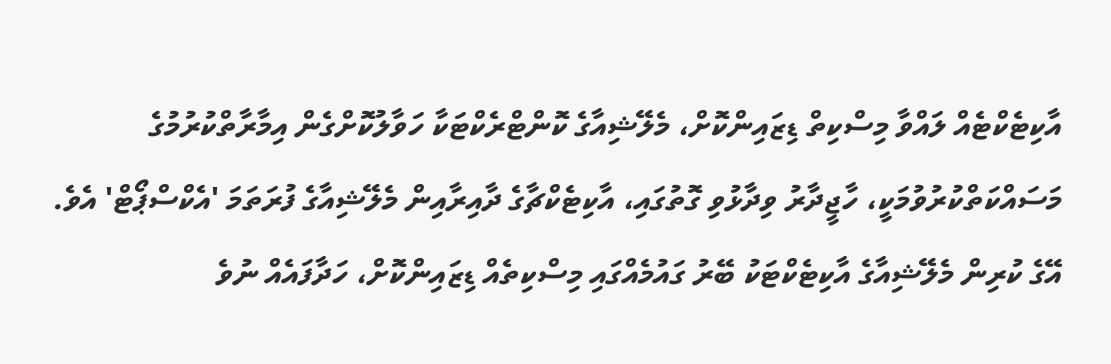އާކިޓެކްޓެއް ލައްވާ މިސްކިތް ޑިޒައިންކޮށް، މެލޭޝިއާގެ ކޮންޓްރެކްޓަކާ ހަވާލުކޮށްގެން އިމާރާތްކުރުމުގެ މަސައްކަތްކުރުވުމަކީ، ހާޖީދާރު ވިދާޅުވި ގޮތުގައި، އާކިޓެކްޗާގެ ދާއިރާއިން މެލޭޝިއާގެ ފުރަތަމަ 'އެކްސްޕޯޓް' އެވެ. އޭގެ ކުރިން މެލޭޝިއާގެ އާކިޓެކްޓަކު ބޭރު ގައުމެއްގައި މިސްކިތެއް ޑިޒައިންކޮށް، ހަދާފައެއް ނުވެ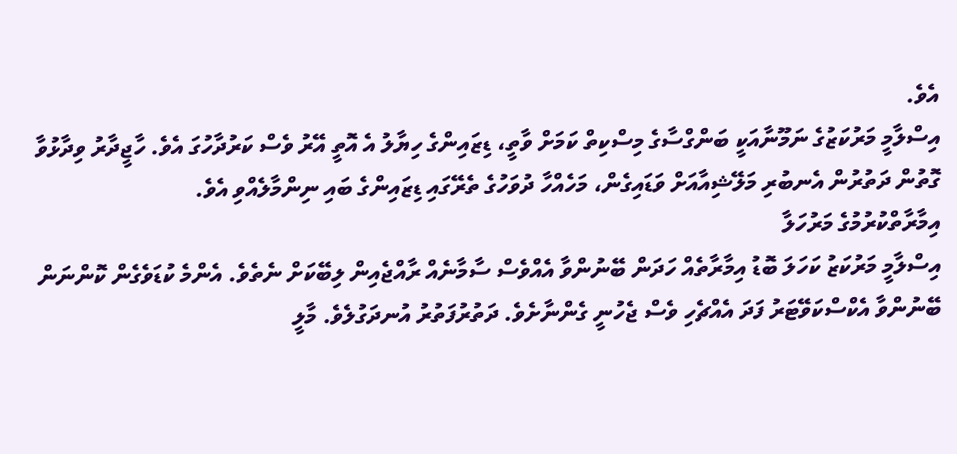އެވެ.
އިސްލާމީ މަރުކަޒުގެ ނަމޫނާއަކީ ބަންގްސާގެ މިސްކިތް ކަމަށް ވާތީ، ޑިޒައިންގެ ހިޔާލު އެ އޮތީ އޭރު ވެސް ކަރުދާހުގަ އެވެ. ހާޖީދާރު ވިދާޅުވާ ގޮތުން ދަތުރުން އެނބުރި މަލޭޝިއާއަށް ވަޑައިގެން، މަހެއްހާ ދުވަހުގެ ތެރޭގައި ޑިޒައިންގެ ބައި ނިންމާލެއްވި އެވެ.
އިމާރާތްކުރުމުގެ މަރުހަލާ
އިސްލާމީ މަރުކަޒު ކަހަލަ ބޮޑު އިމާރާތެއް ހަދަން ބޭނުންވާ އެއްވެސް ސާމާނެއް ރާއްޖެއިން ލިބޭކަށް ނެތެވެ. އެންމެ ކުޑަވެގެން ކޮންނަން ބޭނުންވާ އެކްސްކަވޭޓަރު ފަދަ އެއްޗެހި ވެސް ޖެހުނީ ގެންނާށެވެ. ދަތުރުފަތުރު އުނދަގުލެވެ. މާލީ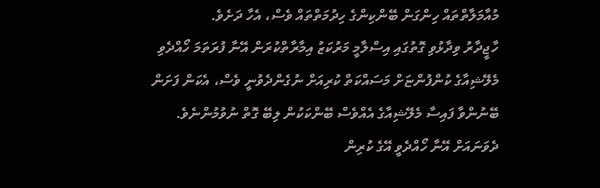މުއާމަލާތްތައް ހިންގަން ބޭންކިންގެ ހިދުމަތްތައް ވެސް، އެހާ ދަށެވެ.
ހާޖީދާރު ވިދާޅުވި ގޮތުގައި އިސްލާމީ މަރުކަޒު އިމާރާތްކުރަން އޭނާ ފުރަތަމަ ހޯއްދެވި މެލޭޝިއާގެ ކުންފުންޏަށް މަސައްކަތް ކުރިއަށް ނުގެންދެވުނީ ވެސް، އެކަން ފަށަން ބޭނުންވާ ފައިސާ މެލޭޝިއާގެ އެއްވެސް ބޭންކަކުން ލިބޭ ގޮތް ނުވުމުންނެވެ. ދެވަނައަށް އޭނާ ހޯއްދެވީ އޭގެ ކުރިން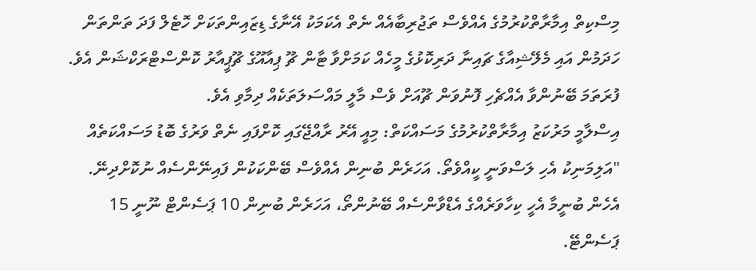މިސްކިތް އިމާރާތްކުރުމުގެ އެއްވެސް ތަޖުރިބާއެއް ނެތް އެކަމަކު އޭނާގެ ޑިޒައިންތަކަށް ހޮޓެލް ފަދަ ތަންތަން ހަދަމުން އައި މެލޭޝިއާގެ ޗައިނާ ދަރިކޮޅުގެ މީހެއް ކަމަށްވާ ޓާން ޗޫ ޕިއާއޫގެ ޗޫޕީއާރު ކޮންސްޓްރަކްޝަން އެވެ. ފުރަތަމަ ބޭނުންވާ އެއްޗެހި ފޮނުވަން ޗޫއަށް ވެސް މާލީ މައްސަލަތަކެއް ދިމާވި އެވެ.
އިސްލާމީ މަރުކަޒު އިމާރާތްކުރުމުގެ މަސައްކަތް: މިއީ އޭރު ރާއްޖޭގައި ކޮށްފައި ނެތް ވަރުގެ ބޮޑު މަސައްކަތެއް
"އަލިމަނިކު އެހި ލަސްވަނީ ކީއްވެތޯ. އަހަރެން ބުނިން އެއްވެސް ބޭންކަކުން ފައިނޭންސެއް ނުކޮށްދިނޭ. އެހެން ބުނީމާ އެހީ ކިހާވަރެއްގެ އެޑްވާންސެއް ބޭނުންތޯ، އަހަރެން ބުނިން 10 ޕަސެންޓް ނޫނީ 15 ޕަސެންޓޭ.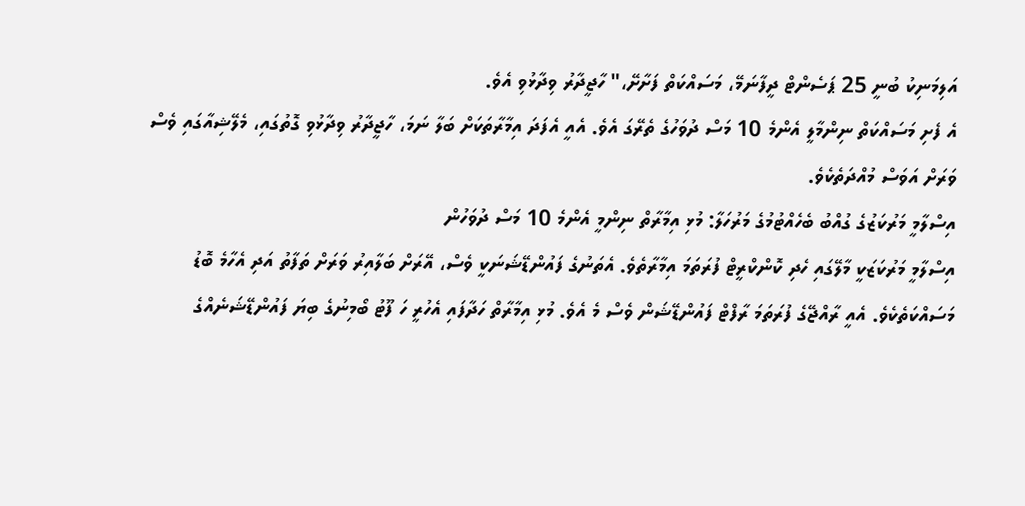އަލިމަނިކު ބުނީ 25 ޕަސެންޓް ދީފާނަމޭ، މަސައްކަތް ފަށާށޭ،" ހާޖީދާރު ވިދާޅުވި އެވެ.
އެ ފެށި މަސައްކަތް ނިންމާލީ އެންމެ 10 މަސް ދުވަހުގެ ތެރޭގަ އެވެ. އެއީ އެފަދަ އިމާރާތަކަށް ބަލާ ނަމަ، ހާޖީދާރު ވިދާޅުވި ގޮތުގައި، މެލޭޝިއާގައި ވެސް ވަރަށް އަވަސް މުއްދަތެކެވެ.
އިސްލާމީ މަރުކަޒުގެ ގުއްބު ބެހެއްޓުމުގެ މަރުހަލާ: މުޅި އިމާރާތް ނިންމީ އެންމެ 10 މަސް ދުވަހުން
އިސްލާމީ މަރުކަޒަކީ މާލޭގައި ހެދި ކޮންކްރީޓް ފުރަތަމަ އިމާރާތެވެ. އެތަނުގެ ފައުންޑޭޝަނަކީ ވެސް، އޭރަށް ބަލާއިރު ވަރަށް ތަފާތު އަދި އެހާމެ ބޮޑު މަސައްކަތެކެވެ. އެއީ ރާއްޖޭގެ ފުރަތަމަ ރާފްޓް ފައުންޑޭޝަން ވެސް މެ އެވެ. މުޅި އިމާރާތް ހަދާފައި އެހުރީ ހަ ފޫޓު ބޯމިނުގެ ބިޔަ ފައުންޑޭޝަނެއްގެ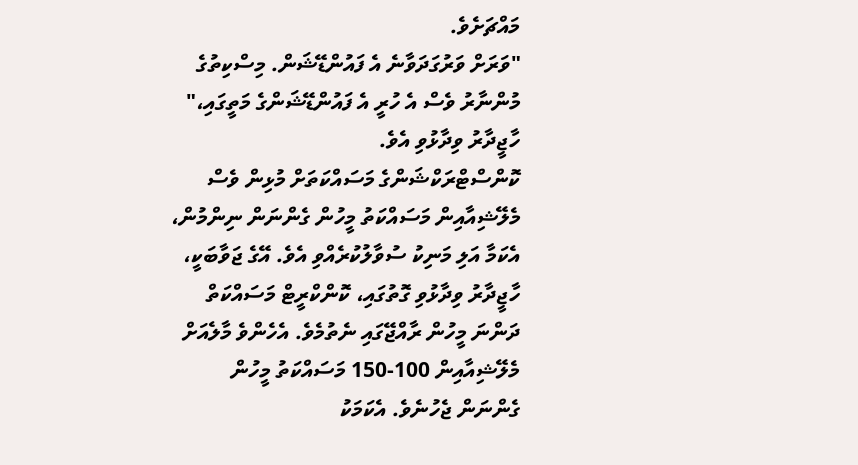މައްޗަށެވެ.
"ވަރަށް ވަރުގަދަވާނެ އެ ފައުންޑޭޝަން. މިސްކިތުގެ މުންނާރު ވެސް އެ ހުރީ އެ ފައުންޑޭޝަންގެ މަތީގައި،" ހާޖީދާރު ވިދާޅުވި އެވެ.
ކޮންސްޓްރަކްޝަންގެ މަސައްކަތަށް މުޅިން ވެސް މެލޭޝިއާއިން މަސައްކަތު މީހުން ގެންނަން ނިންމުން، އެކަމާ އަލި މަނިކު ސުވާލުކުރެއްވި އެވެ. އޭގެ ޖަވާބަކީ، ހާޖީދާރު ވިދާޅުވި ގޮތުގައި، ކޮންކްރީޓް މަސައްކަތް ދަންނަ މީހުން ރާއްޖޭގައި ނެތުމެވެ. އެހެންވެ މާލެއަށް މެލޭޝިއާއިން 100-150 މަސައްކަތު މީހުން ގެންނަން ޖެހުނެވެ. އެކަމަކު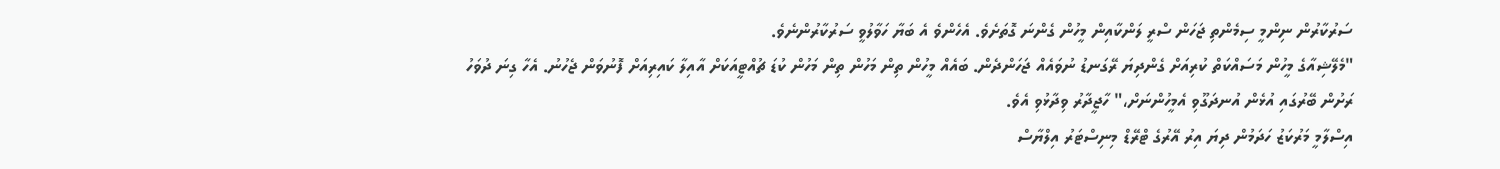ސަރުކާރުން ނިންމީ ސިމެންތި ޖަހަން ސްރީ ލަންކާއިން މީހުން ގެންނަ ގޮތަށެވެ. އެހެންވެ އެ ބަޔާ ހަވާލުވީ ސަރުކާރުންނެވެ.
"މެލޭޝިއާގެ މީހުން މަސައްކަތް ކުރިއަށް ގެންދިޔަ ރޭގަނޑު ނުވައެއް ޖަހަންދެން. ބައެއް މީހުން ތިން މަހުން ތިން މަހުން ކުޑަ ޗުއްޓީއަކަށް އާއިލާ ކައިރިއަށް ފޮނުވަން ޖެހުނު. އެހާ ގިނަ ދުވަހު ރަށުން ބޭރުގައި އުޅެން އުނދަގޫވި އެމީހުންނަށް،" ހާޖީދާރު ވިދާޅުވި އެވެ.
އިސްލާމީ މަރުކަޒު ހަދަމުން ދިޔަ އިރު އޭރުގެ ޓްރޭޑް މިނިސްޓަރު އިލްޔާސް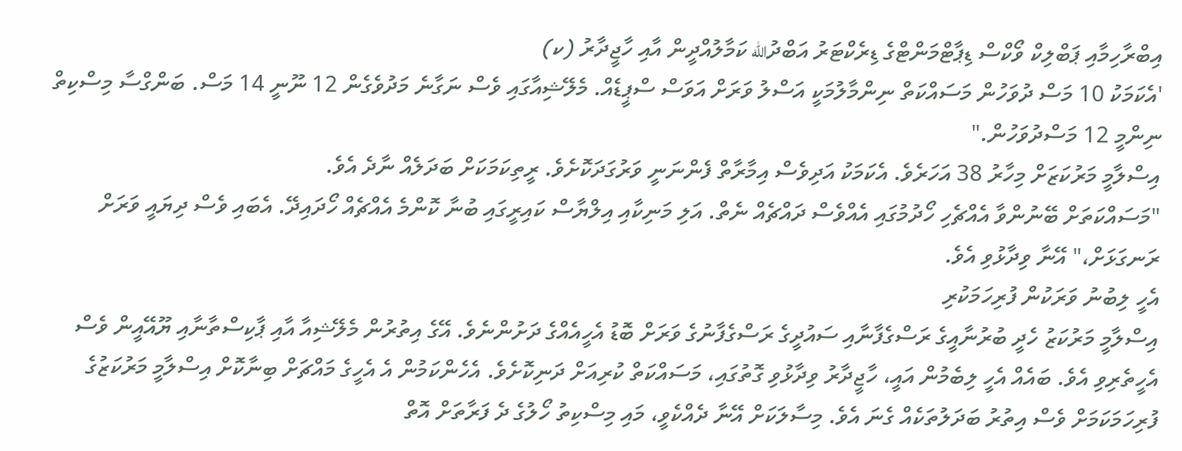އިބްރާހިމާއި ޕަބްލިކް ވޯކްސް ޑިޕާޓްމަންޓްގެ ޑިރެކްޓަރު އަބްދުالله ކަމާލުއްދީން އާއި ހާޖީދާރު (ކ)
'އެކަމަކު 10 މަސް ދުވަހުން މަސައްކަތް ނިންމާލުމަކީ އަސްލު ވަރަށް އަވަސް ސްޕީޑެއް. މެލޭޝިއާގައި ވެސް ނަގާނެ މަދުވެގެން 12 ނޫނީ 14 މަސް. ބަންގްސާ މިސްކިތް ނިންމީ 12 މަސްދުވަހުން."
އިސްލާމީ މަރުކަޒަށް މިހާރު 38 އަހަރެވެ. އެކަމަކު އަދިވެސް އިމާރާތް ފެންނަނީ ވަރުގަދަކޮށެވެ. ރީތިކަމަކަށް ބަދަލެއް ނާދެ އެވެ.
"މަސައްކަތަށް ބޭނުންވާ އެއްޗެހި ހޯދުމުގައި އެއްވެސް ދައްޗެއް ނެތް. އަލި މަނިކާއި އިލްޔާސް ކައިރީގައި ބުނާ ކޮންމެ އެއްޗެއް ހޯދައިދޭ. އެބައި ވެސް ދިޔައީ ވަރަށް ރަނގަޅަށް،" އޭނާ ވިދާޅުވި އެވެ.
އެހީ ލިބުނު ވަރަކުން ފުރިހަމަކުރި
އިސްލާމީ މަރުކަޒު ހެދީ ބުރުނާއީގެ ރަސްގެފާނާއި ސައުދީގެ ރަސްގެފާނުގެ ވަރަށް ބޮޑު އެހީއެއްގެ ދަށުންނެވެ. އޭގެ އިތުރުން މެލޭޝިއާ އާއި ޕާކިސްތާނާއި ޔޫއޭއީން ވެސް އެހީތެރިވި އެވެ. ބައެއް އެހީ ލިބެމުން އައީ، ހާޖީދާރު ވިދާޅުވި ގޮތުގައި، މަސައްކަތް ކުރިއަށް ދަނިކޮށެވެ. އެހެންކަމުން އެ އެހީގެ މައްޗަށް ބިނާކޮށް އިސްލާމީ މަރުކަޒުގެ ފުރިހަމަކަމަށް ވެސް އިތުރު ބަދަލުތަކެއް ގެނަ އެވެ. މިސާލަކަށް އޭނާ ދެއްކެވީ، މައި މިސްކިތު ހޯލުގެ ދެ ފަރާތަށް އޮތް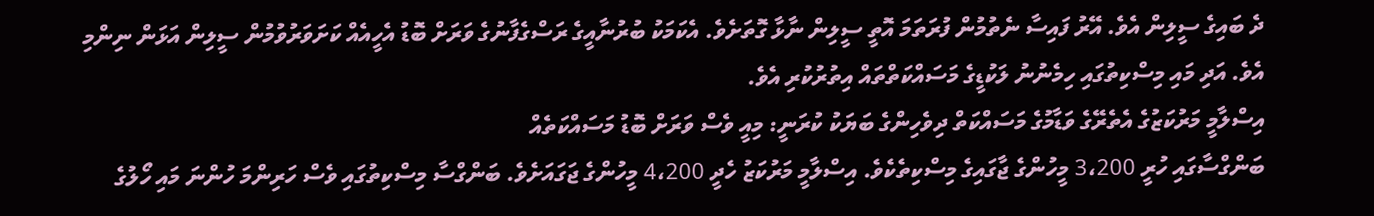ދެ ބައިގެ ސީލިން އެވެ. އޭރު ފައިސާ ނެތުމުން ފުރަތަމަ އޮތީ ސީލިން ނާޅާ ގޮތަށެވެ. އެކަމަކު ބުރުނާއީގެ ރަސްގެފާނުގެ ވަރަށް ބޮޑު އެހީއެއް ކަށަވަރުވުމުން ސީލިން އަޅަން ނިންމި އެވެ. އަދި މައި މިސްކިތުގައި ހިމެނުނު ލަކުޑީގެ މަސައްކަތްތައް އިތުރުކުރި އެވެ.
އިސްލާމީ މަރުކަޒުގެ އެތެރޭގެ ވަޑާމުގެ މަސައްކަތް ދިވެހިންގެ ބަޔަކު ކުރަނީ: މިއީ ވެސް ވަރަށް ބޮޑު މަސައްކަތެއް
ބަންގްސާގައި ހުރީ 3،200 މީހުންގެ ޖާގައިގެ މިސްކިތެކެވެ. އިސްލާމީ މަރުކަޒު ހެދީ 4،200 މީހުންގެ ޖަގައަށެވެ. ބަންގްސާ މިސްކިތުގައި ވެސް ހަރިންމަ ހުންނަ މައި ހޯލުގެ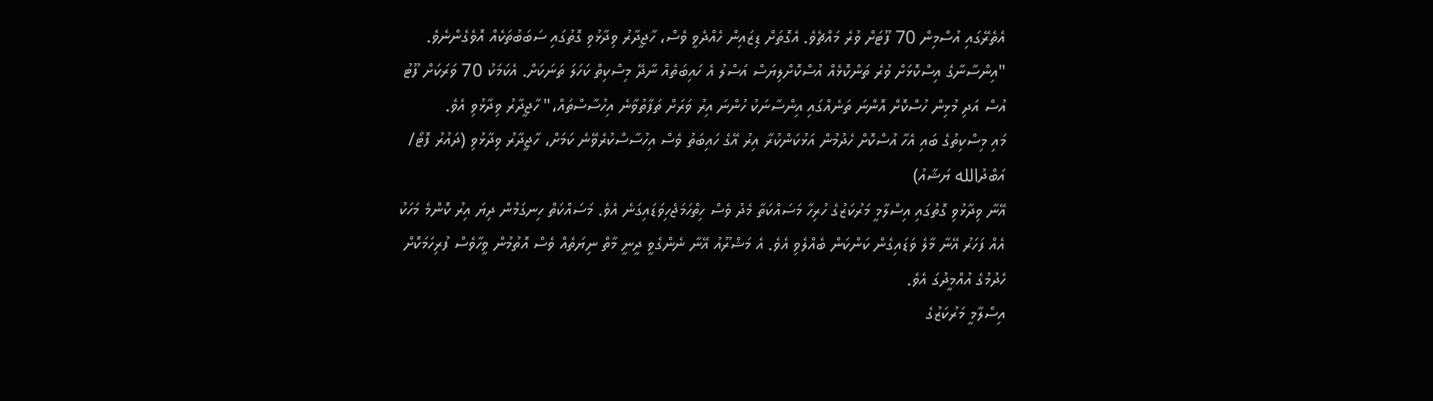އެތެރޭގައި އުސްމިން 70 ފޫޓަށް ވުރެ މައްޗެވެ. އެގޮތަށް ޑިޒައިން ހެއްދެވީ ވެސް، ހާޖީދާރު ވިދާޅުވި ގޮތުގައި ސަބަބުތަކެއް އޮވެގެންނެވެ.
"އިންސާނާގެ އިސްކޮޅަށް ވުރެ ތަންކޮޅެއް އުސްކޮށްލިޔަސް އަސްލު އެ ހައިބަތެއް ނާދޭ މިސްކިތް ކަހަލަ ތަނަކަށް. އެކަމަކު 70 ވަރަކަށް ފޫޓު އުސް އަދި މުޅިން ހުސްކޮށް އޮންނަ ތަނެއްގައި އިންސާނަކު ހުންނަ އިރު ވަރަށް ތަފާތުވާނެ އިހުސާސްތައް،" ހާޖީދާރު ވިދާޅުވި އެވެ.
މައި މިސްކިތުގެ ބައި އެހާ އުސްކޮށް ހެދުމުން އަޅުކަންކުރާ އިރު އޭގެ ހައިބަތު ވެސް އިހުސާސްކުރެވޭނެ ކަމަށް، ހާޖީދާރު ވިދާޅުވި (ދައުރު ފޮޓޯ/ އަބްދުالله ޔަޝާއު)
އޭނާ ވިދާޅުވި ގޮތުގައި އިސްލާމީ މަރުކަޒުގެ ހުރިހާ މަސައްކަތާ މެދު ވެސް ހިތްހަމަޖެހިވަޑައިގަނެ އެވެ. މަސައްކަތް ހިނގަމުން ދިޔަ އިރު ކޮންމެ މަހަކު އެއް ފަހަރު އޭނާ މާލެ ވަޑައިގެން ކަންކަން ބެއްލެވި އެވެ. އެ މަޝްރޫއު އޭނާ ނެންގެވީ ދީނީ މާތް ނިޔަތެއް ވެސް އޮތުމުން ވީހާވެސް ފުރިހަމަކޮށް ހެދުމުގެ އުއްމީދުގަ އެވެ.
އިސްލާމީ މަރުކަޒުގެ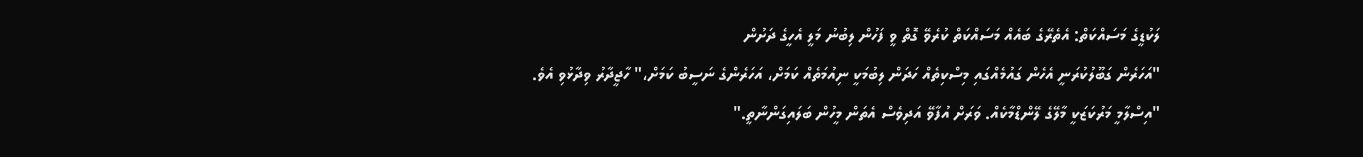ލަކުޑީގެ މަސައްކަތް: އެތެރޭގެ ބައެއް މަސައްކަތް ކުރެވޭ ގޮތް ވީ ފަހުން ލިބުނު މަލީ އެހީގެ ދަށުން
"އަހަރެން ގަބޫލުކުރަނީ އެހެން ގައުމެއްގައި މިސްކިތެއް ހަދަން ލިބުމަކީ ނިއުމަތެއް ކަމަށް، އަހަރެންގެ ނަސީބު ކަމަށް،" ހާޖީދާރު ވިދާޅުވި އެވެ.
"އިސްލާމީ މަރުކަޒަކީ މާލޭގެ ލޭންޑްމާކެއް. ވަރަށް އުފާވޭ އަދިވެސް އެތަން މީހުން ބަލައިގަންނާތީ."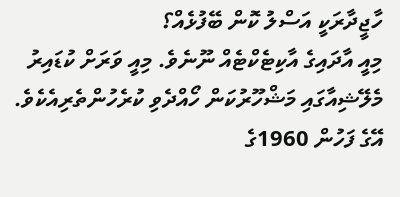ހާޖީދާރަކީ އަސްލު ކޮން ބޭފުޅެއް؟
މިއީ އާދައިގެ އާކިޓެކްޓެއް ނޫނެވެ. މިއީ ވަރަށް ކުޑައިރު މެލޭޝިއާގައި މަޝްހޫރުކަން ހޯއްދެވި ކުރެހުންތެރިއެކެވެ. އޭގެ ފަހުން 1960ގެ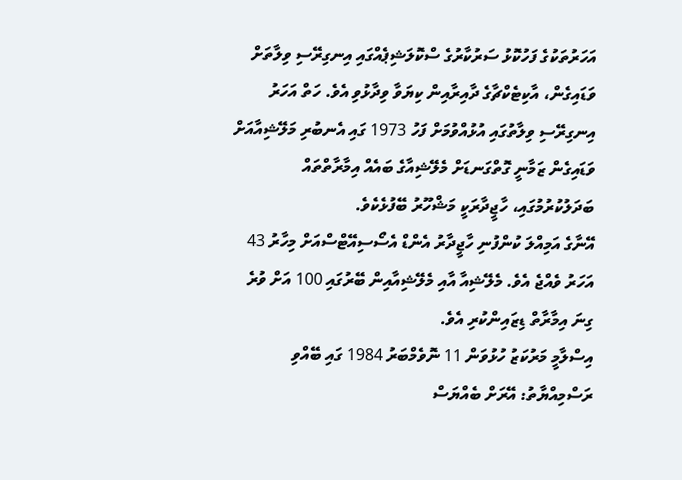އަހަރުތަކުގެ ފަހުކޮޅު ސަރުކާރުގެ ސްކޮލަޝިޕެއްގައި އިނގިރޭސި ވިލާތަށް ވަޑައިގެން، އާކިޓެކްޗާގެ ދާއިރާއިން ކިޔަވާ ވިދާޅުވި އެވެ. ހަތް އަހަރު އިނގިރޭސި ވިލާތުގައި އުޅުއްވުމަށް ފަހު 1973 ގައި އެނބުރި މަލޭޝިއާއަށް ވަޑައިގެން ޒަމާނީ ގޮތްގަނޑަށް މެލޭޝިއާގެ ބައެއް އިމާރާތްތައް ބަދަލުކުރުމުގައި، ހާޖީދާރަކީ މަޝްހޫރު ބޭފުޅެކެވެ.
އޭނާގެ އަމިއްލަ ކުންފުނި ހާޖީދާރު އެންޑް އެސޯސިއޭޓްސްއަށް މިހާރު 43 އަހަރު ވެއްޖެ އެވެ. މެލޭޝިއާ އާއި މެލޭޝިއާއިން ބޭރުގައި 100 އަށް ވުރެ ގިނަ އިމާރާތް ޑިޒައިންކުރި އެވެ.
އިސްލާމީ މަރުކަޒު ހުޅުވަން 11 ނޮވެމްބަރު 1984 ގައި ބޭއްވި ރަސްމިއްޔާތު: އޭރަށް ބެއްޔަސް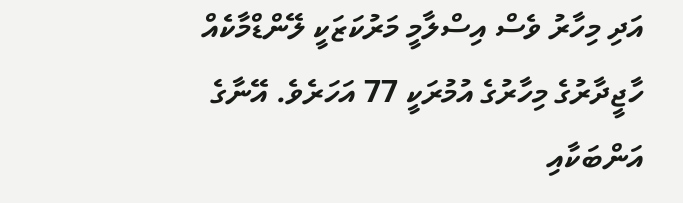އަދި މިހާރު ވެސް އިސްލާމީ މަރުކަޒަކީ ލޭންޑްމާކެއް
ހާޖީދާރުގެ މިހާރުގެ އުމުރަކީ 77 އަހަރެވެ. އޭނާގެ އަންބަކާއި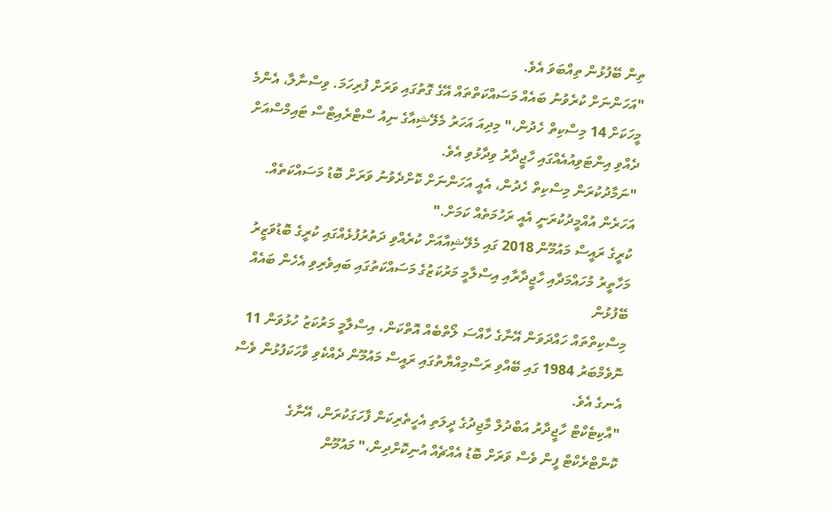ތިން ބޭފުޅުން ތިއްބަވަ އެވެ.
"އަހަންނަށް ކުރެވުނު ބައެއް މަސައްކަތްތައް އޭގެ ގޮތުގައި ވަރަށް ފުރިހަމަ. ވިސްނާލާ، އެންމެ މީހަކަށް 14 މިސްކިތް ހެދުން،" މިދިއަ އަހަރު މެލޭޝިއާގެ ނިއު ސްޓްރެއިޓްސް ޓައިމްސްއަށް ދެއްވި އިންޓަވިއުއެއްގައި ހާޖީދާރު ވިދާޅުވި އެވެ.
"ނަމާދުކުރަން މިސްކިތް ހެދުން، އެއީ އަހަންނަށް ކޮށްދެވުނު ވަރަށް ބޮޑު މަސައްކަތެއް. އަހަރެން އުއްމީދުކުރަނީ އެއީ ރަހުމަތެއް ކަމަށް."
ކުރީގެ ރައީސް މައުމޫން 2018 ގައި މެލޭޝިއާއަށް ކުރެއްވި ދަތުރުފުޅެއްގައި ކުރީގެ ބޮޑުވަޒީރު މަހާތީރު މުހައްމަދާއި ހާޖީދާރާއި އިސްލާމީ މަރުކަޒުގެ މަސައްކަތުގައި ބައިވެރިވި އެހެން ބައެއް ބޭފުޅުން
މިސްކިތްތައް ހައްދަވަން އޭނާގެ ހާއްސަ ލޯތްބެއް އޮތްކަން، އިސްލާމީ މަރުކަޒު ހުޅުވަން 11 ނޮވެމްބަރު 1984 ގައި ބޭއްވި ރަސްމިއްޔާތުގައި ރައީސް މައުމޫން ދެއްކެވި ވާހަކަފުޅުން ވެސް އެނގެ އެވެ.
"އާކިޓެކްޓް ހާޖީދާރު އަބްދުލް މާޖިދުގެ ދީލަތި އެހީތެރިކަން ފާހަގަކުރަން، އޭނާގެ ކޮންޓްރެކްޓް ފީން ވެސް ވަރަށް ބޮޑު އެއްޗެއް އުނިކޮށްދިން،" މައުމޫން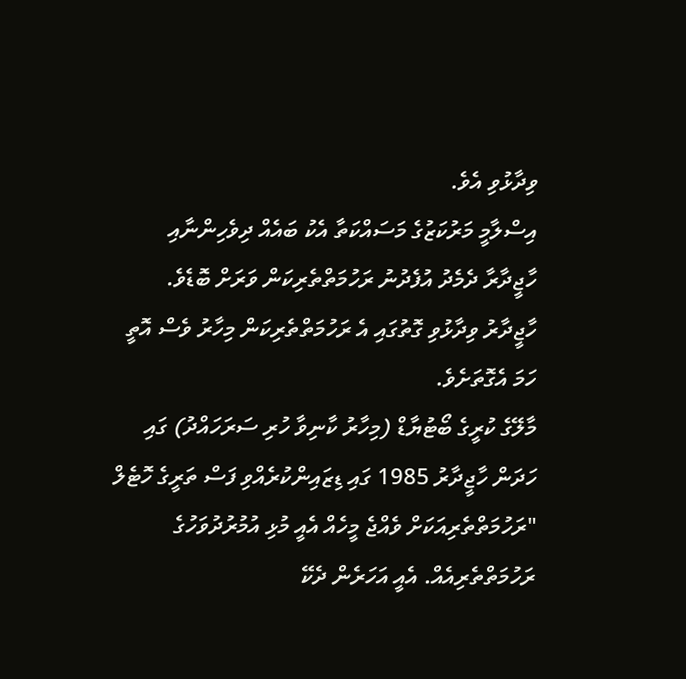ވިދާޅުވި އެވެ.
އިސްލާމީ މަރުކަޒުގެ މަސައްކަތާ އެކު ބައެއް ދިވެހިންނާއި ހާޖީދާރާ ދެމެދު އުފެދުނު ރަހުމަތްތެރިކަން ވަރަށް ބޮޑެވެ. ހާޖީދާރު ވިދާޅުވި ގޮތުގައި އެ ރަހުމަތްތެރިކަން މިހާރު ވެސް އޮތީ ހަމަ އެގޮތަށެވެ.
މާލޭގެ ކުރީގެ ބޯޓުޔާޑް (މިހާރު ކާނިވާ ހުރި ސަރަހައްދު) ގައި ހަދަން ހާޖީދާރު 1985 ގައި ޑިޒައިންކުރެއްވި ފަސް ތަރީގެ ހޮޓެލް
"ރަހުމަތްތެރިއަކަށް ވެއްޖެ މީހެއް އެއީ މުޅި އުމުރުދުވަހުގެ ރަހުމަތްތެރިއެއް. އެއީ އަހަރެން ދެކޭ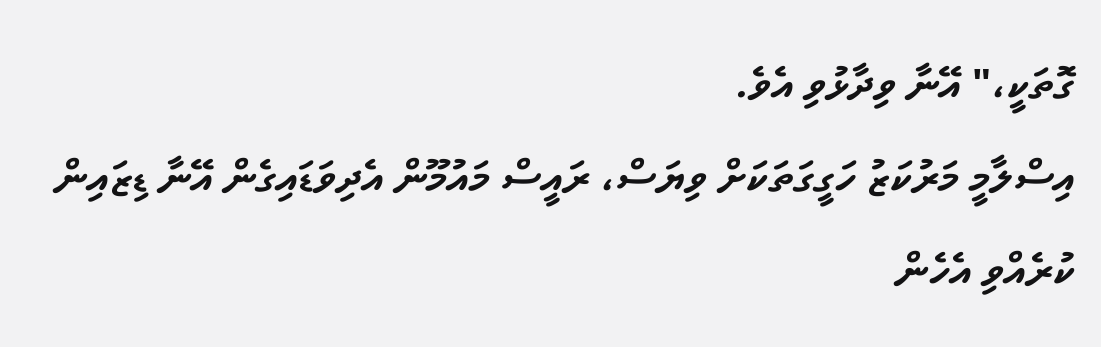ގޮތަކީ،" އޭނާ ވިދާޅުވި އެވެ.
އިސްލާމީ މަރުކަޒު ހަގީގަތަކަށް ވިޔަސް، ރައީސް މައުމޫން އެދިވަޑައިގެން އޭނާ ޑިޒައިން ކުރެއްވި އެހެން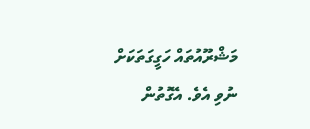މަޝްރޫއުތައް ހަގީގަތަކަށް ނުވި އެވެ. އެގޮތުން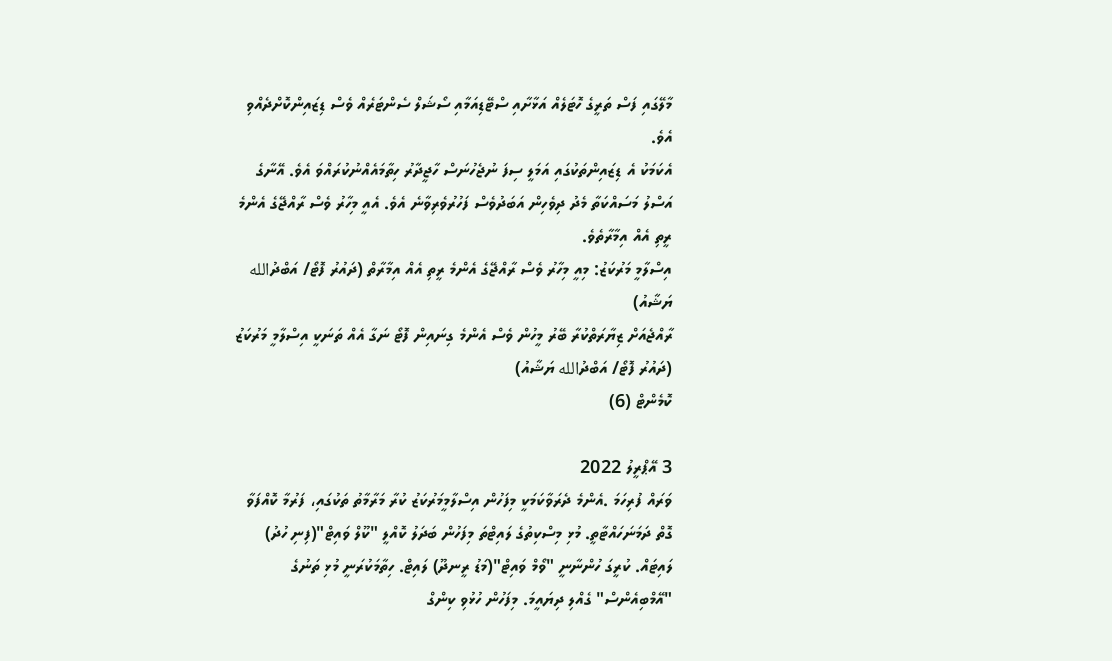މާލޭގައި ފަސް ތަރީގެ ހޮޓަލެއް އަޅާށާއި ސްޓޭޑިއަމާއި ސޯޝަލް ސެންޓަރެއް ވެސް ޑިޒައިންކޮށްދެއްވި އެވެ.
އެކަމަކު އެ ޑިޒައިންތަކުގައި އަމަލީ ސިފަ ނުޖެހުނަސް ހާޖީދާރު ހިތާމައެއްނުކުރައްވަ އެވެ. އޭނާގެ އަސްލު މަސައްކަތާ މެދު ދިވެހިން އަބަދުވެސް ފަހުރުވެރިވާނެ އެވެ. އެއީ މިހާރު ވެސް ރާއްޖޭގެ އެންމެ ރީތި އެއް އިމާރާތެވެ.
އިސްލާމީ މަރުކަޒު: މިއީ މިހާރު ވެސް ރާއްޖޭގެ އެންމެ ރީތި އެއް އިމާރާތް (ދައުރު ފޮޓޯ/ އަބްދުالله ޔަޝާއު)
ރާއްޖެއަށް ޒިޔާރަތްކުރާ ބޭރު މީހުން ވެސް އެންމެ ގިނައިން ފޮޓޯ ނަގާ އެއް ތަނަކީ އިސްލާމީ މަރުކަޒު (ދައުރު ފޮޓޯ/ އަބްދުالله ޔަޝާއު)
ކޮމެންޓް (6)

3 އޭޕްރީލު 2022
ވަރައް ފުރިހަމަ .އެންމެ ދެރަވާކަމަކީ މިފަހުން އިސްލާމީމަރުކަޒު ކުރާ މަރާމާތު ތަކުގައި، ފަރުމާ ކޮއްފަވާ ގޮތް ދަމަނަހައްޓާތީ. މުޅި މިސްކިތުގެ ލައިޓްތަ މިފަހުން ބަދަލު ކޮއްލީ "ކޫލް ވައިޓް"(ފިނި ހުދު) ލައިޓައް. ކުރީގަ ހުންނާނީ "ވޯމް ވައިޓް"(މަޑު ރީނދޫ) ލައިޓް. ހިތާމަކުރަނީ މުޅި ތަނުގެ "އޭމްބިއެންސް" ގެއްލި ދިޔައީމަ. މިފަހުން ހުޅުވި ކިންގް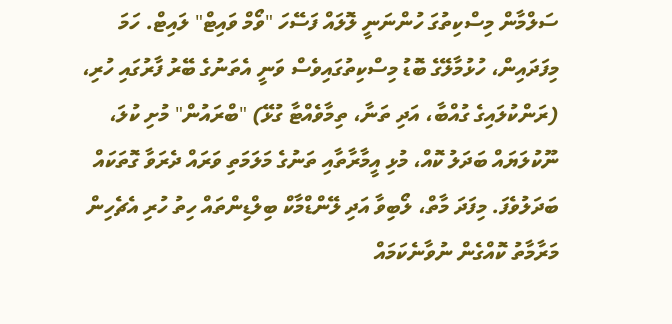ސަލްމާން މިސްކިތުގަ ހުންނަނީ ލޮލައް ފަސޭހަ "ވޯމް ވައިޓް" ލައިޓް. ހަމަ މިފަދައިން، ހުޅުމާލޭގެ ބޮޑު މިސްކިތުގައިވެސް ވަނީ އެތަނުގެ ބޭރު ފާރުގައި ހުރި، (ރަންކުލައިގެ ގުއްބާ، އަދި ތަނާ، ތިމާވެއްޓާ ގުޅޭ) "ބްރައުން" މުށި ކުލަ، ނޫކުލަޔައް ބަދަލު ކޮއް، މުޅި އީމާރާތާއި ތަނުގެ މަލަމަތި ވަރައް ދެރަވާ ގޮތަކައް ބަދަލުވެފަ. މިފަދަ މާތް، ލޯބިވާ އަދި ލޭންޑްމާކް ބިލްޑިންތައް ހިތު ހުރި އެޗެހިން މަރާމާތު ކޮއްގެން ނުވާނެކަމައް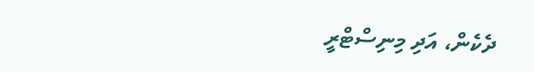ދެކެން، އަދި މިނިސްޓްރީ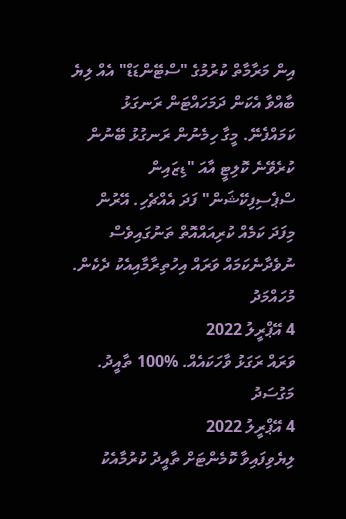އިން މަރާމާތް ކުރުމުގެ "ސްޓޭންޑަޑް" އެއް ލިޔެ ބާއްވާ އެކަން ދަމަހައްޓަން ރަނގަޅު ކަމައްފެނޭ. މީގާ ހިމެނުން ރަނގުޅު ބޭނުން ކުރެވޭނެ ކޮލިޓީ އާއަ "ޑިޒައިން ސްޕެސިފިކޭޝަން" ފަދަ އެއްޗެހި. އޭރުން މިފަދަ ކަމެއް ކުރިއައްއޮތް ތަނުގައިވެސް ނުވެދާނެކަމައް ވަރައް އިހުތިރާމާއިއެކު ދެކެން.
މުހައްމަދު
4 އޭޕްރީލު 2022
ވަރައް ރަގަޅު ވާހަކައެއް. %100 ތާއީދު.
މަގުސަދު
4 އޭޕްރީލު 2022
ލިޔެވިފައިވާ ކޮމެންޓަށް ތާއީދު ކުރުމާއެކު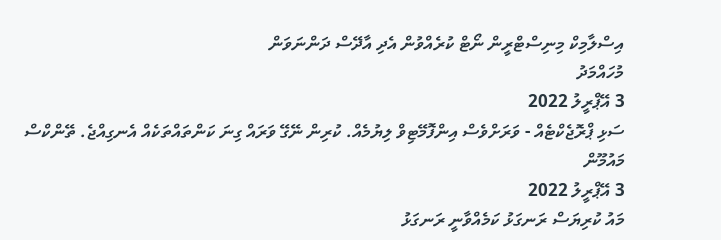އިސްލާމިކް މިނިސްޓްރީން ނޯޓް ކުރެއްވުން އެދި އާދޭސް ދަންނަވަން
މުހައްމަދު
3 އޭޕްރީލު 2022
ސަޅި ޕްރޮޖެކްޓެއް - ވަރަށްވެސް އިންފޮމޭޓިވް ލިޔުމެއް. ކުރިން ނޭގޭ ވަރައް ގިނަ ކަންތައްތަކެއް އެނގިއްޖެ. ތޭންކްސް
މައުމޫން
3 އޭޕްރީލު 2022
މައު ކުރިޔަސް ރަނގަޅު ކަމެއްވާނީ ރަނގަޅު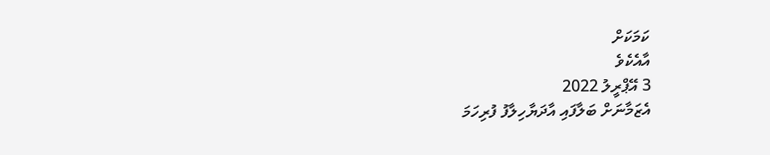ކަމަކަށް
އާއެކެވެ
3 އޭޕްރީލު 2022
އެޒަމާނަށް ބަލާފައި އާދަޔާހިލާފު ފުރިހަމަ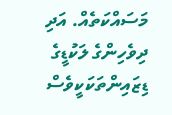މަސައްކަތެއް. އަދި ދިވެހިންގެ ލަކުޑީގެ ޑިޒައިންތަކަކީވެސް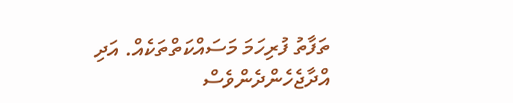ތަފާތު ފުރިހަމަ މަސައްކަތްތަކެއް. އަދި އްދާޖެހެންދެންވެސް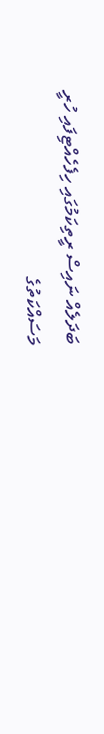ބަދަލެއް ނައިސް ރީތިކަމުގައި ހިފެހެއްޓިފައި ހުރީ މަސައްކަތުގެ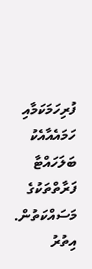ފުރިހަމަކަމާއި ހަމައެއާއެކު ބަލަހައްޓާ ފަރާތްތަކުގެ މަސައްކަތުން.
އިތުރު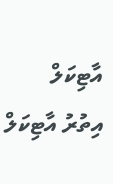އާޓިކަލް
އިތުރު އާޓިކަލް